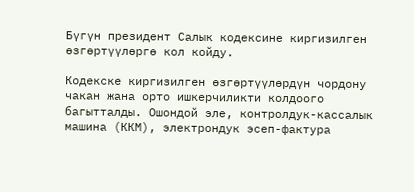Бүгүн президент Салык кодексине киргизилген өзгөртүүлөргө кол койду.

Кодекске киргизилген өзгөртүүлөрдүн чордону чакан жана орто ишкерчиликти колдоого багытталды. Ошондой эле, контролдук-кассалык машина (ККМ), электрондук эсеп-фактура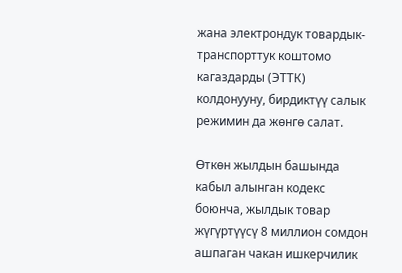жана электрондук товардык-транспорттук коштомо кагаздарды (ЭТТК) колдонууну, бирдиктүү салык режимин да жөнгө салат.

Өткөн жылдын башында кабыл алынган кодекс боюнча, жылдык товар жүгүртүүсү 8 миллион сомдон ашпаган чакан ишкерчилик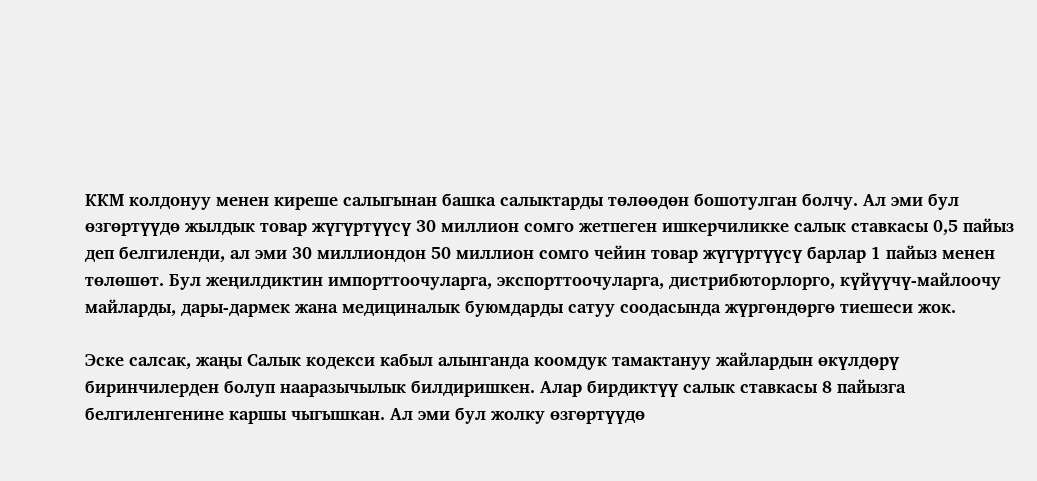ККМ колдонуу менен киреше салыгынан башка салыктарды төлөөдөн бошотулган болчу. Ал эми бул өзгөртүүдө жылдык товар жүгүртүүсү 30 миллион сомго жетпеген ишкерчиликке салык ставкасы 0,5 пайыз деп белгиленди, ал эми 30 миллиондон 50 миллион сомго чейин товар жүгүртүүсү барлар 1 пайыз менен төлөшөт. Бул жеңилдиктин импорттоочуларга, экспорттоочуларга, дистрибюторлорго, күйүүчү-майлоочу майларды, дары-дармек жана медициналык буюмдарды сатуу соодасында жүргөндөргө тиешеси жок.

Эске салсак, жаңы Салык кодекси кабыл алынганда коомдук тамактануу жайлардын өкүлдөрү биринчилерден болуп нааразычылык билдиришкен. Алар бирдиктүү салык ставкасы 8 пайызга белгиленгенине каршы чыгышкан. Ал эми бул жолку өзгөртүүдө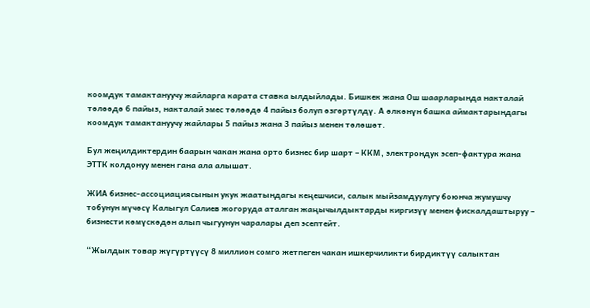коомдук тамактануучу жайларга карата ставка ылдыйлады. Бишкек жана Ош шаарларында накталай төлөөдө 6 пайыз, накталай эмес төлөөдө 4 пайыз болуп өзгөртүлдү. А өлкөнүн башка аймактарындагы коомдук тамактануучу жайлары 5 пайыз жана 3 пайыз менен төлөшөт.

Бул жеңилдиктердин баарын чакан жана орто бизнес бир шарт – ККМ, электрондук эсеп-фактура жана ЭТТК колдонуу менен гана ала алышат.

ЖИА бизнес-ассоциациясынын укук жаатындагы кеңешчиси, салык мыйзамдуулугу боюнча жумушчу тобунун мүчөсү Калыгул Салиев жогоруда аталган жаңычылдыктарды киргизүү менен фискалдаштыруу – бизнести көмүскөдөн алып чыгуунун чаралары деп эсептейт.

“Жылдык товар жүгүртүүсү 8 миллион сомго жетпеген чакан ишкерчиликти бирдиктүү салыктан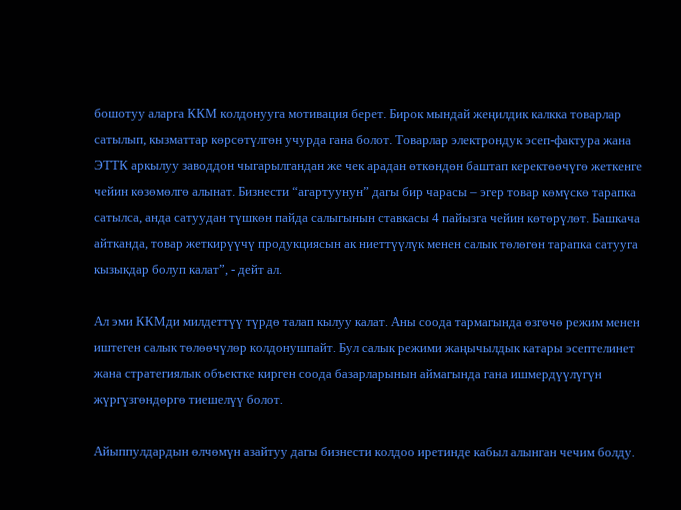бошотуу аларга ККМ колдонууга мотивация берет. Бирок мындай жеңилдик калкка товарлар сатылып, кызматтар көрсөтүлгөн учурда гана болот. Товарлар электрондук эсеп-фактура жана ЭТТК аркылуу заводдон чыгарылгандан же чек арадан өткөндөн баштап керектөөчүгө жеткенге чейин көзөмөлгө алынат. Бизнести “агартуунун” дагы бир чарасы – эгер товар көмүскө тарапка сатылса, анда сатуудан түшкөн пайда салыгынын ставкасы 4 пайызга чейин көтөрүлөт. Башкача айтканда, товар жеткирүүчү продукциясын ак ниеттүүлүк менен салык төлөгөн тарапка сатууга кызыкдар болуп калат”, - дейт ал.

Ал эми ККМди милдеттүү түрдө талап кылуу калат. Аны соода тармагында өзгөчө режим менен иштеген салык төлөөчүлөр колдонушпайт. Бул салык режими жаңычылдык катары эсептелинет жана стратегиялык объектке кирген соода базарларынын аймагында гана ишмердүүлүгүн жүргүзгөндөргө тиешелүү болот.

Айыппулдардын өлчөмүн азайтуу дагы бизнести колдоо иретинде кабыл алынган чечим болду.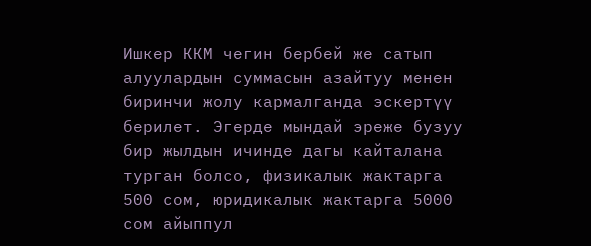Ишкер ККМ чегин бербей же сатып алуулардын суммасын азайтуу менен биринчи жолу кармалганда эскертүү берилет. Эгерде мындай эреже бузуу бир жылдын ичинде дагы кайталана турган болсо, физикалык жактарга 500 сом, юридикалык жактарга 5000 сом айыппул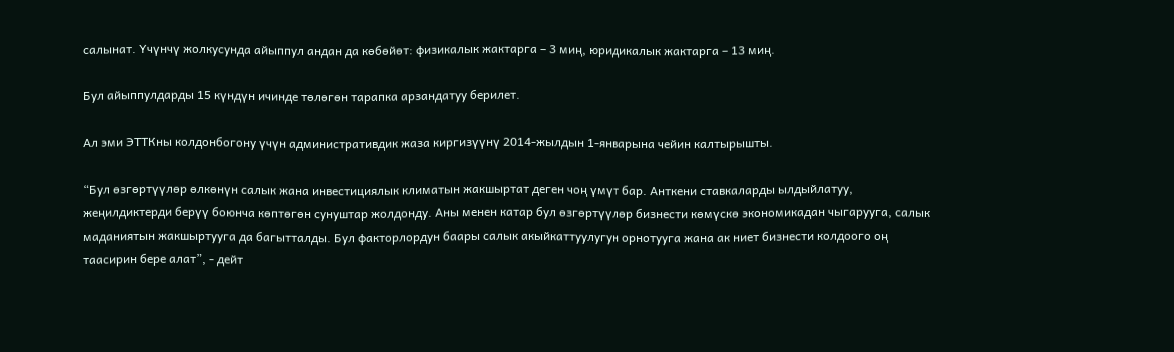салынат. Үчүнчү жолкусунда айыппул андан да көбөйөт: физикалык жактарга – 3 миң, юридикалык жактарга – 13 миң.

Бул айыппулдарды 15 күндүн ичинде төлөгөн тарапка арзандатуу берилет.

Ал эми ЭТТКны колдонбогону үчүн административдик жаза киргизүүнү 2014-жылдын 1-январына чейин калтырышты.

“Бул өзгөртүүлөр өлкөнүн салык жана инвестициялык климатын жакшыртат деген чоң үмүт бар. Анткени ставкаларды ылдыйлатуу, жеңилдиктерди берүү боюнча көптөгөн сунуштар жолдонду. Аны менен катар бул өзгөртүүлөр бизнести көмүскө экономикадан чыгарууга, салык маданиятын жакшыртууга да багытталды. Бул факторлордун баары салык акыйкаттуулугун орнотууга жана ак ниет бизнести колдоого оң таасирин бере алат”, - дейт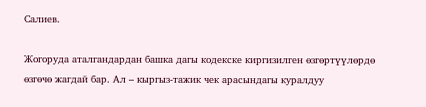Салиев.

Жогоруда аталгандардан башка дагы кодекске киргизилген өзгөртүүлөрдө өзгөчө жагдай бар. Ал – кыргыз-тажик чек арасындагы куралдуу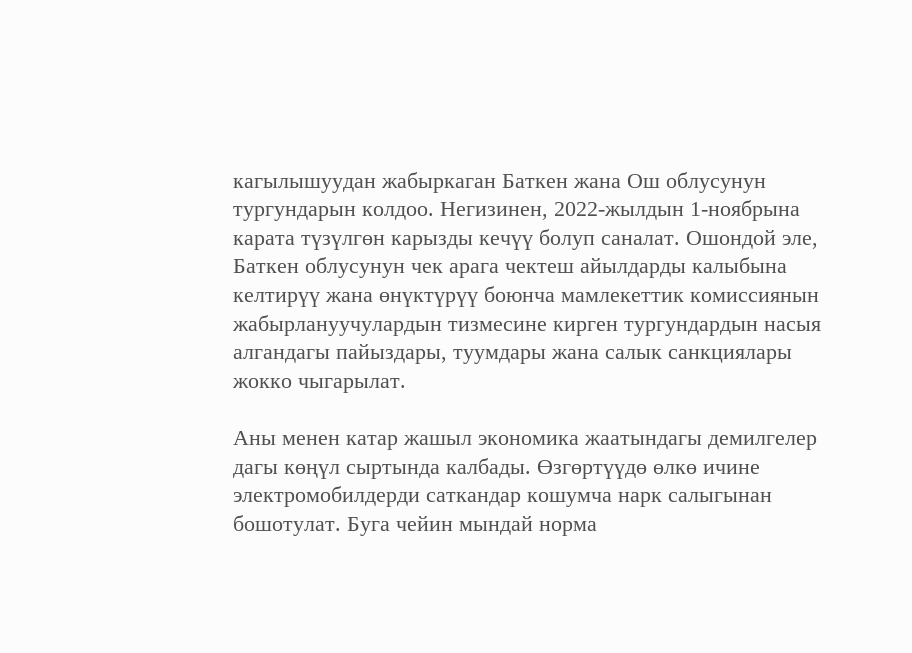кагылышуудан жабыркаган Баткен жана Ош облусунун тургундарын колдоо. Негизинен, 2022-жылдын 1-ноябрына карата түзүлгөн карызды кечүү болуп саналат. Ошондой эле, Баткен облусунун чек арага чектеш айылдарды калыбына келтирүү жана өнүктүрүү боюнча мамлекеттик комиссиянын жабырлануучулардын тизмесине кирген тургундардын насыя алгандагы пайыздары, туумдары жана салык санкциялары жокко чыгарылат.

Аны менен катар жашыл экономика жаатындагы демилгелер дагы көңүл сыртында калбады. Өзгөртүүдө өлкө ичине электромобилдерди саткандар кошумча нарк салыгынан бошотулат. Буга чейин мындай норма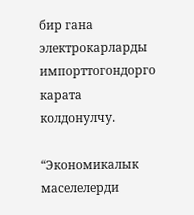бир гана электрокарларды импорттогондорго карата колдонулчу.

“Экономикалык  маселелерди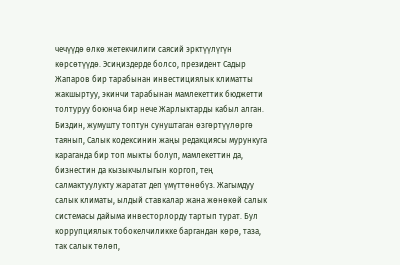чечүүдө өлкө жетекчилиги саясий эрктүүлүгүн көрсөтүүдө. Эсиңиздерде болсо, президент Садыр Жапаров бир тарабынан инвестициялык климатты жакшыртуу, экинчи тарабынан мамлекеттик бюджетти толтуруу боюнча бир нече Жарлыктарды кабыл алган. Биздин, жумушту топтун сунуштаган өзгөртүүлөргө таянып, Салык кодексинин жаңы редакциясы мурункуга караганда бир топ мыкты болуп, мамлекеттин да, бизнестин да кызыкчылыгын коргоп, тең салмактуулукту жаратат деп үмүттөнөбүз. Жагымдуу салык климаты, ылдый ставкалар жана жөнөкөй салык системасы дайыма инвесторлорду тартып турат. Бул коррупциялык тобокелчиликке баргандан көрө, таза, так салык төлөп,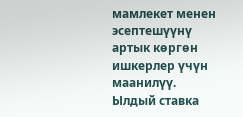мамлекет менен эсептешүүнү артык көргөн ишкерлер үчүн маанилүү. Ылдый ставка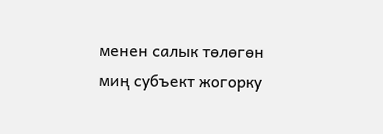менен салык төлөгөн миң субъект жогорку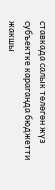ставкада салык төлөгөн жүз субъектке караганда бюджетти жакшы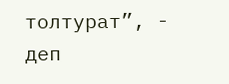толтурат”, - деп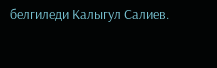белгиледи Калыгул Салиев.